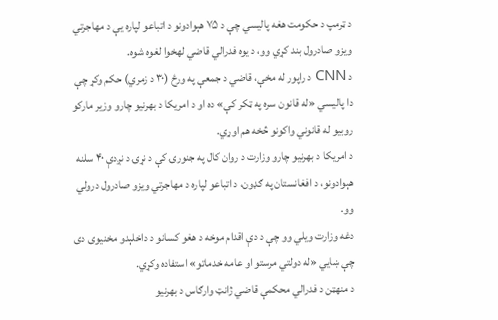د ټرمپ د حکومت هغه پالیسي چې د ۷۵ هېوادونو د اتباعو لپاره یې د مهاجرتي ویزو صادرول بند کړي وو، د یوه فدرالي قاضي لهخوا لغوه شوه.
د CNN د راپور له مخې، قاضي د جمعې په ورځ (۳۰ د زمري) حکم وکړ چې دا پالیسي «له قانون سره په ټکر کې» ده او د امریکا د بهرنیو چارو وزیر مارکو روبیو له قانوني واکونو څخه هم اوړي.
د امریکا د بهرنیو چارو وزارت د روان کال په جنورۍ کې د نړۍ د نږدې ۴۰ سلنه هېوادونو، د افغانستان په ګډون، د اتباعو لپاره د مهاجرتي ویزو صادرول درولي وو.
دغه وزارت ویلي وو چې د دې اقدام موخه د هغو کسانو د داخلېدو مخنیوی دی چې ښايي «له دولتي مرستو او عامه خدماتو» استفاده وکړي.
د منهټن د فدرالي محکمې قاضي ژانټ وارګاس د بهرنیو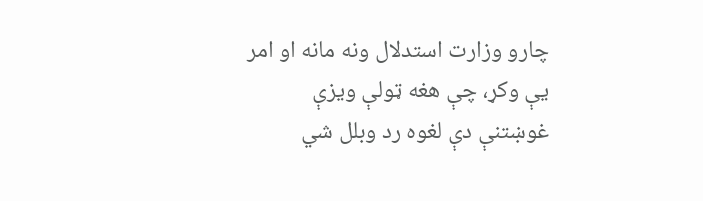چارو وزارت استدلال ونه مانه او امر یې وکړ، چې هغه ټولې ویزې غوښتنې دې لغوه رد وبلل شي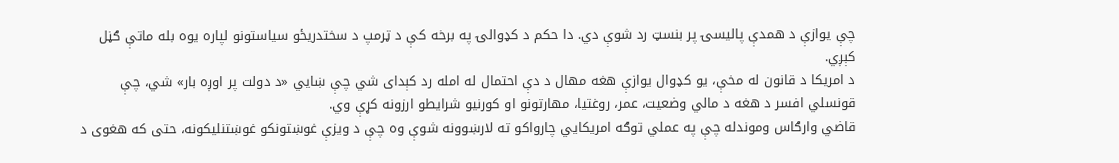چې یوازې د همدې پالیسۍ پر بنسټ رد شوې دي. دا حکم د کډوالۍ په برخه کې د ټرمپ د سختدریځو سیاستونو لپاره یوه بله ماتې ګڼل کېږي.
د امریکا د قانون له مخې، یو کډوال یوازې هغه مهال د دې احتمال له امله رد کېدای شي چې ښايي «د دولت پر اوږه بار» شي، چې قونسلي افسر د هغه د مالي وضعیت، عمر، روغتیا، مهارتونو او کورنیو شرایطو ارزونه کړې وي.
قاضي وارګاس وموندله چې په عملي توګه امریکايي چارواکو ته لارښوونه شوې وه چې د ویزې غوښتونکو غوښتنلیکونه، حتی که هغوی د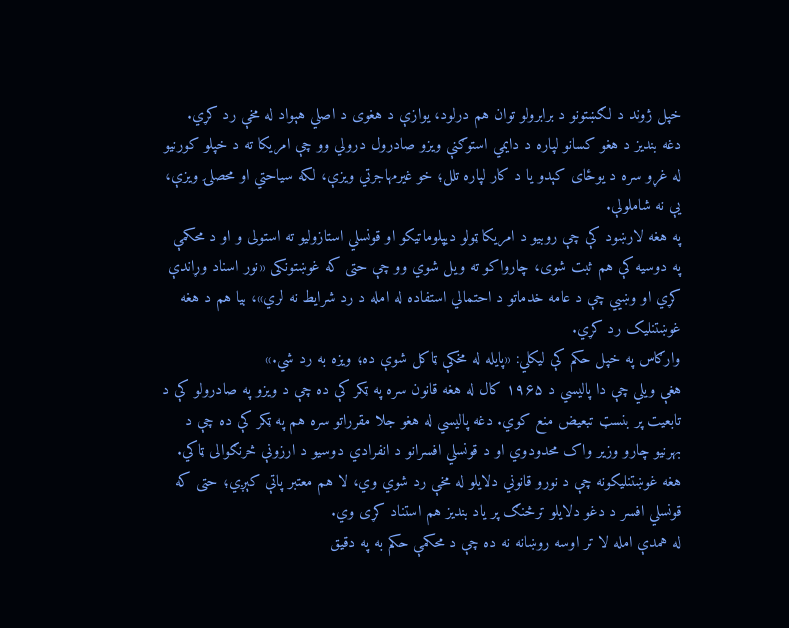خپل ژوند د لګښتونو د برابرولو توان هم درلود، یوازې د هغوی د اصلي هېواد له مخې رد کړي.
دغه بندیز د هغو کسانو لپاره د دایمي استوګنې ویزو صادرول درولي وو چې امریکا ته د خپلو کورنیو له غړو سره د یوځای کېدو یا د کار لپاره تلل؛ خو غیرمهاجرتي ویزې، لکه سیاحتي او محصلۍ ویزې، یې نه شاملولې.
په هغه لارښود کې چې روبیو د امریکا ټولو دیپلوماتیکو او قونسلي استازولیو ته استولی و او د محکمې په دوسیه کې هم ثبت شوی، چارواکو ته ویل شوي وو چې حتی که غوښتونکی «نور اسناد وړاندې کړي او وښيي چې د عامه خدماتو د احتمالي استفاده له امله د رد شرایط نه لري»، بیا هم د هغه غوښتنلیک رد کړي.
وارګاس په خپل حکم کې لیکلي: «پایله له مخکې ټاکل شوې ده؛ ویزه به رد شي.»
هغې ویلي چې دا پالیسي د ۱۹۶۵ کال له هغه قانون سره په ټکر کې ده چې د ویزو په صادرولو کې د تابعیت پر بنسټ تبعیض منع کوي. دغه پالیسي له هغو جلا مقرراتو سره هم په ټکر کې ده چې د بهرنیو چارو وزیر واک محدودوي او د قونسلي افسرانو د انفرادي دوسیو د ارزونې څرنګوالی ټاکي.
هغه غوښتنلیکونه چې د نورو قانوني دلایلو له مخې رد شوي وي، لا هم معتبر پاتې کېږي؛ حتی که قونسلي افسر د دغو دلایلو ترڅنګ پر یاد بندیز هم استناد کړی وي.
له همدې امله لا تر اوسه روښانه نه ده چې د محکمې حکم به په دقیق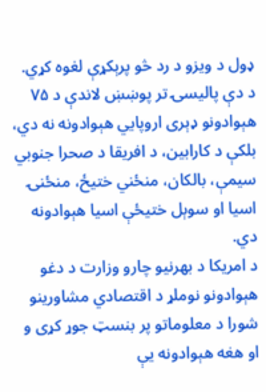ډول د ویزو د رد څو پرېکړې لغوه کړي.
د دې پالیسۍ تر پوښښ لاندې د ۷۵ هېوادونو ډېری اروپايي هېوادونه نه دي، بلکې د کارابین، د افریقا د صحرا جنوبي سیمې، بالکان، منځني ختیځ، منځنۍ اسیا او سوېل ختیځې اسیا هېوادونه دي.
د امریکا د بهرنیو چارو وزارت د دغو هېوادونو نوملړ د اقتصادي مشاورینو شورا د معلوماتو پر بنسټ جوړ کړی و او هغه هېوادونه یې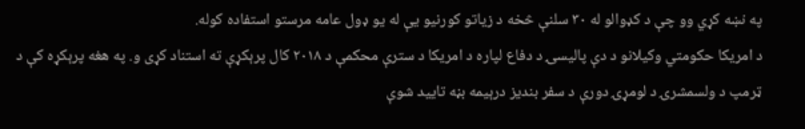په نښه کړي وو چې د کډوالو له ۳۰ سلنې څخه د زیاتو کورنیو یې له یو ډول عامه مرستو استفاده کوله.
د امریکا حکومتي وکیلانو د دې پالیسۍ د دفاع لپاره د امریکا د سترې محکمې د ۲۰۱۸ کال پرېکړې ته استناد کړی و. په هغه پرېکړه کې د ټرمپ د ولسمشرۍ د لومړۍ دورې د سفر بندیز درېیمه بڼه تایید شوې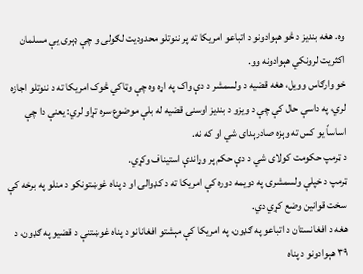وه. هغه بندیز د څو هېوادونو د اتباعو امریکا ته پر ننوتلو محدودیت لګولی و چې ډېری یې مسلمان اکثریت لرونکي هېوادونه وو.
خو وارګاس وویل، هغه قضیه د ولسمشر د دې واک په اړه وه چې وټاکي څوک امریکا ته د ننوتلو اجازه لري، په داسې حال کې چې د ویزو د بندیز اوسنۍ قضیه له بلې موضوع سره تړاو لري: یعنې دا چې اساساً یو کس ته وېزه صادرېدای شي او که نه.
د ټرمپ حکومت کولای شي د دې حکم پر وړاندې استیناف وکړي.
ټرمپ د خپلې ولسمشرۍ په دویمه دوره کې امریکا ته د کډوالۍ او د پناه غوښتونکو د منلو په برخه کې سخت قوانین وضع کړي دي.
هغه د افغانستان د اتباعو په ګډون، په امریکا کې مېشتو افغانانو د پناه غوښتنې د قضیو په ګډون، د ۳۹ هېوادونو د پناه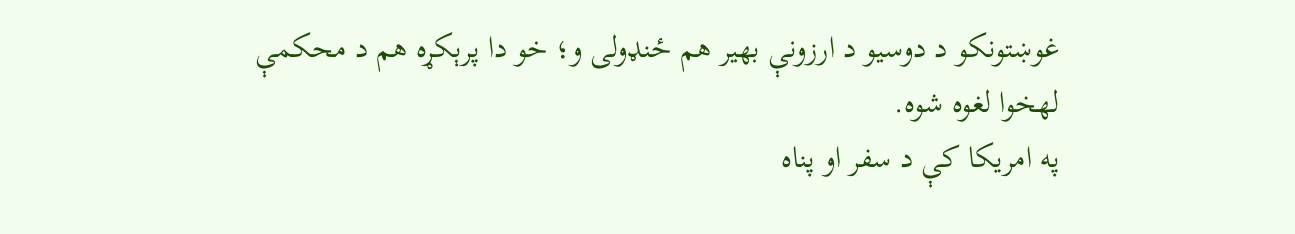غوښتونکو د دوسیو د ارزونې بهیر هم ځنډولی و؛ خو دا پرېکړه هم د محکمې لهخوا لغوه شوه.
په امریکا کې د سفر او پناه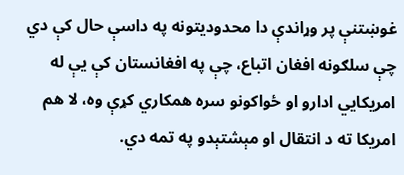غوښتنې پر وړاندې دا محدودیتونه په داسې حال کې دي چې سلګونه افغان اتباع، چې په افغانستان کې یې له امریکايي ادارو او ځواکونو سره همکاري کړې وه، لا هم امریکا ته د انتقال او مېشتېدو په تمه دي.